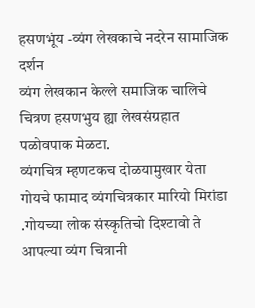हसणभूंय -व्यंग लेखकाचे नदरेन सामाजिक दर्शन
व्यंग लेखकान केल्ले समाजिक चालिचे चित्रण हसणभुय ह्या लेखसंग्रहात पळोवपाक मेळटा.
व्यंगचित्र म्हणटकच दोळयामुखार येता गोयचे फामाद व्यंगचित्रकार मारियो मिरांडा .गोयच्या लोक संस्कृतिचो दिश्टावो ते आपल्या व्यंग चित्रानी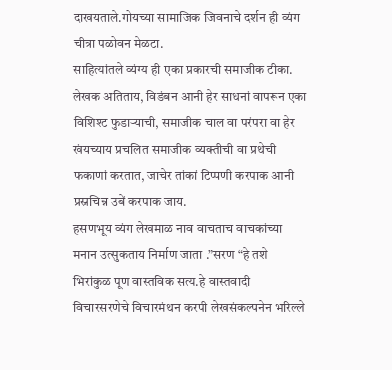दाखयताले.गोयच्या सामाजिक जिवनाचे दर्शन ही व्यंग चीत्रा पळोवन मेळटा.
साहित्यांतले व्यंग्य ही एका प्रकारची समाजीक टीका. लेखक अतिताय, विडंबन आनी हेर साधनां वापरून एका विशिश्ट फुडाऱ्याची, समाजीक चाल वा परंपरा वा हेर खंयच्याय प्रचलित समाजीक व्यक्तीची वा प्रथेची फकाणां करतात, जाचेर तांकां टिप्पणी करपाक आनी प्रस्नचिन्न उबें करपाक जाय.
हसणभूय व्यंग लेखमाळ नाव वाचताच वाचकांच्या मनान उत्सुकताय निर्माण जाता .”सरण “हे तशे भिरांकुळ पूण वास्तविक सत्य.हे वास्तवादी विचारसरणेचे विचारमंथन करपी लेखसंकल्पनेन भरिल्ले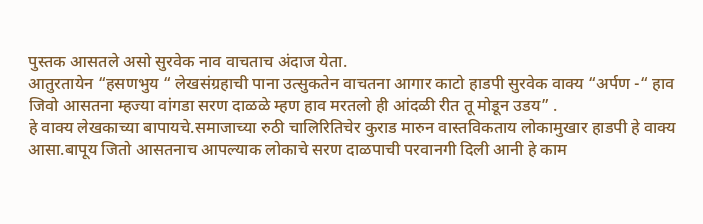पुस्तक आसतले असो सुरवेक नाव वाचताच अंदाज येता.
आतुरतायेन “हसणभुय “ लेखसंग्रहाची पाना उत्सुकतेन वाचतना आगार काटो हाडपी सुरवेक वाक्य “अर्पण -“ हाव जिवो आसतना म्हज्या वांगडा सरण दाळळे म्हण हाव मरतलो ही आंदळी रीत तू मोडून उडय” .
हे वाक्य लेखकाच्या बापायचे.समाजाच्या रुठी चालिरितिचेर कुराड मारुन वास्तविकताय लोकामुखार हाडपी हे वाक्य आसा.बापूय जितो आसतनाच आपल्याक लोकाचे सरण दाळपाची परवानगी दिली आनी हे काम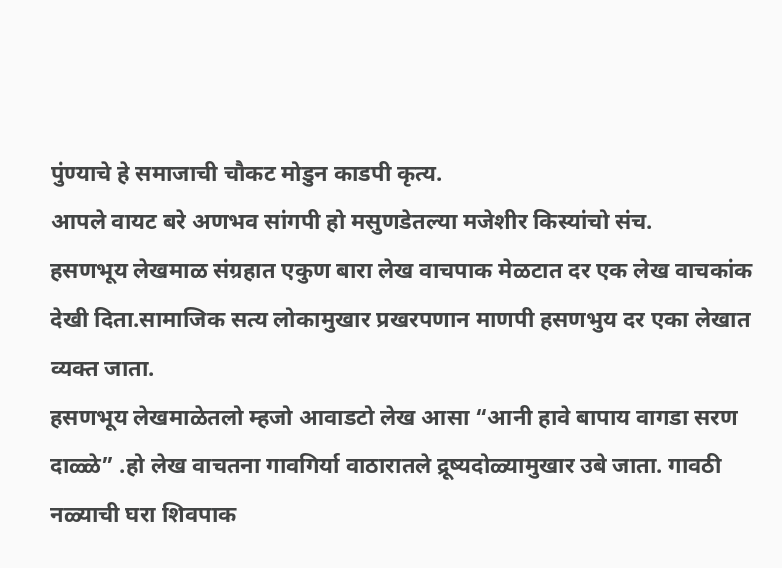पुंण्याचे हे समाजाची चौकट मोडुन काडपी कृत्य.
आपले वायट बरे अणभव सांगपी हो मसुणडेतल्या मजेशीर किस्यांचो संच.
हसणभूय लेखमाळ संग्रहात एकुण बारा लेख वाचपाक मेळटात दर एक लेख वाचकांक देखी दिता.सामाजिक सत्य लोकामुखार प्रखरपणान माणपी हसणभुय दर एका लेखात व्यक्त जाता.
हसणभूय लेखमाळेतलो म्हजो आवाडटो लेख आसा “आनी हावे बापाय वागडा सरण दाळ्ळे” .हो लेख वाचतना गावगिर्या वाठारातले द्रूष्यदोळ्यामुखार उबे जाता. गावठी नळ्याची घरा शिवपाक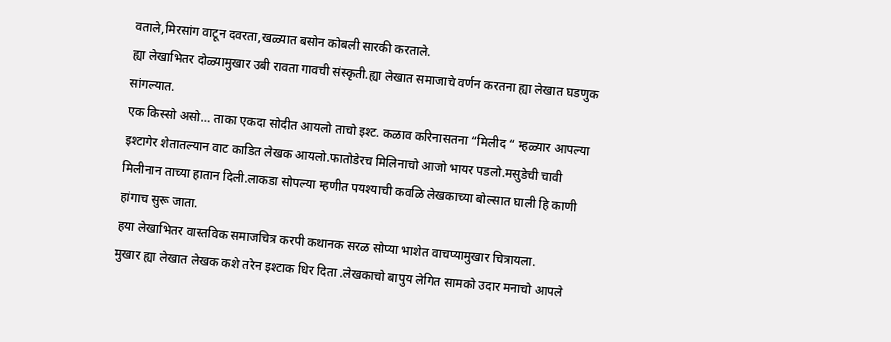वताले,मिरसांग वाटून दवरता,खळ्यात बसोन कोबली सारकी करताले.
ह्या लेखाभितर दोळ्यामुखार उबी रावता गावची संस्कृती.ह्या लेखात समाजाचे वर्णन करतना ह्या लेखात घडणुक सांगल्यात.
एक किस्सो असो… ताका एकदा सोदीत आयलो ताचो इश्ट. कळाव करिनासतना “मिलीद “ म्हळ्यार आपल्या इश्टागेर शेतातल्यान वाट काडित लेखक आयलो.फातोडेरच मिलिनाचो आजो भायर पडलो.मसुडेची चावी मिलीनान ताच्या हातान दिली.लाकडा सोपल्या म्हणीत पयश्याची कवळि लेखकाच्या बोल्सात घाली हि काणी हांगाच सुरू जाता.
हया लेखाभितर वास्तविक समाजचित्र करपी कथानक सरळ सोप्या भाशेत वाचप्यामुखार चित्रायला.
मुखार ह्या लेखात लेखक कशे तरेन इश्टाक धिर दिता .लेखकाचो बापुय लेगित सामको उदार मनाचो आपले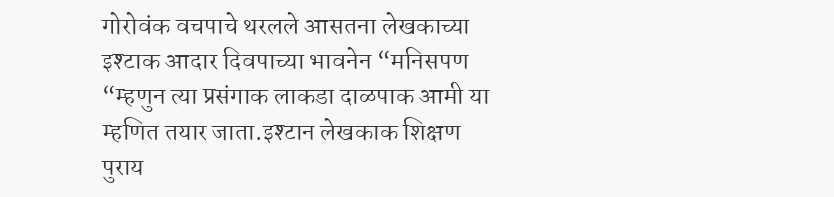गोरोवंक वचपाचे थरलले आसतना लेखकाच्या इश्टाक आदार दिवपाच्या भावनेन “मनिसपण “म्हणुन त्या प्रसंगाक लाकडा दाळपाक आमी या म्हणित तयार जाता.इश्टान लेखकाक शिक्षण पुराय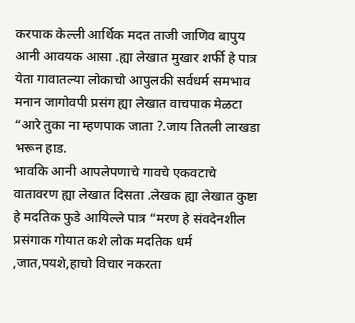करपाक केल्ली आर्थिक मदत ताजी जाणिव बापुय आनी आवयक आसा .ह्या लेखात मुखार शर्फी हे पात्र येता गावातल्या लोकाचो आपुलकी सर्वधर्म समभाव मनान जागोवपी प्रसंग ह्या लेखात वाचपाक मेळटा “आरे तुका ना म्हणपाक जाता ?.जाय तितली लाखडा भरून हाड.
भावकि आनी आपलेपणाचे गावचे एकवटाचे वातावरण ह्या लेखात दिसता .लेखक ह्या लेखात कुष्टा हे मदतिक फुडे आयिल्ले पात्र “मरण हे संवदेनशील प्रसंगाक गोयात कशे लोक मदतिक धर्म ,जात,पयशे,हाचो विचार नकरता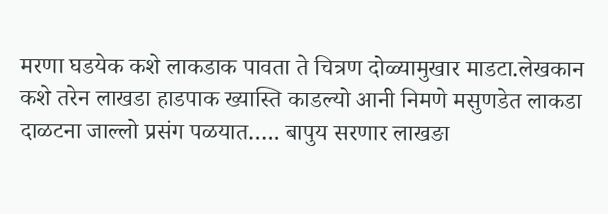मरणा घडयेक कशे लाकडाक पावता ते चित्रण दोळ्यामुखार माडटा.लेखकान कशे तरेन लाखडा हाडपाक ख्यास्ति काडल्यो आनी निमणे मसुणडेत लाकडा दाळटना जाल्लो प्रसंग पळयात….. बापुय सरणार लाखङा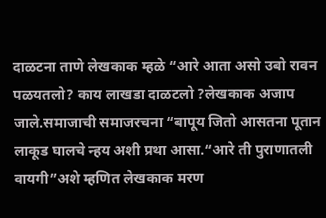दाळटना ताणे लेखकाक म्हळे “आरे आता असो उबो रावन पळयतलो? काय लाखडा दाळटलो ?लेखकाक अजाप जाले.समाजाची समाजरचना “बापूय जितो आसतना पूतान लाकूड घालचे न्हय अशी प्रथा आसा.“आरे ती पुराणातली वायगी”अशे म्हणित लेखकाक मरण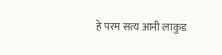हे परम सत्य आनी लाकुड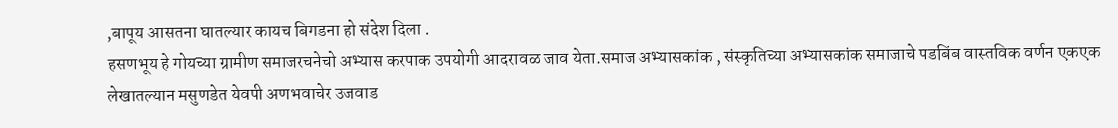,बापूय आसतना घातल्यार कायच बिगडना हो संदेश दिला .
हसणभूय हे गोयच्या ग्रामीण समाजरचनेचो अभ्यास करपाक उपयोगी आदरावळ जाव येता.समाज अभ्यासकांक , संस्कृतिच्या अभ्यासकांक समाजाचे पडबिंब वास्तविक वर्णन एकएक लेखातल्यान मसुणडेत येवपी अणभवाचेर उजवाड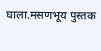घाला.मसणभूय पुस्तक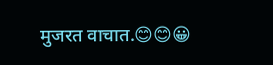मुजरत वाचात.😊😊😀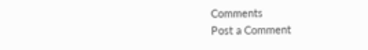Comments
Post a Comment